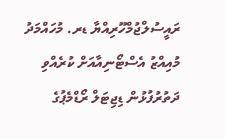ރައީސުލްޖުމްހޫރިއްޔާ ޑރ. މުހައްމަދު މުއިއްޒު އެސްޓޯނިއާއަށް ކުރެއްވި ދަތުރުފުޅުން ޑިޖިޓަލް ރޯޑްމެޕުގެ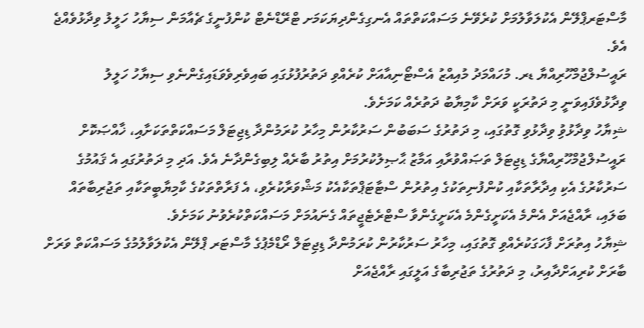މާސްޓަރޕްލޭން އެކުލަވާލުމަށް ކުރެވޭނެ މަސައްކަތްތައް އެނގިގެންދިޔަކަމަށ ޓްރޭޑްނެޓް ކުންފުނީގެ ޗެއާމަން ސިޔާހު ހަލީލު ވިދާޅުވެއްޖެ އެވެ.
ރައީސުލްޖުމްހޫރިއްޔާ ޑރ. މުހައްމަދު މުއިއްޒު އެސްޓޯނިއާއަށް ކުރެއްވި ދަތުރުފުޅުގައި ބައިވެރިވެވަޑައިގެންނެވި ސިޔާހު ހަލީލު ވިދާޅުވެފައިވަނީ މި ދަތުރަކީ ވަރަށް ކާމިޔާބު ދަތުރެއް ކަމަށެވެ.
ޝިޔާހު ވިދާޅުވިު ވިދާޅުވި ގޮތުގައި، މި ދަތުރުގެ ސަބަބުން ސަރުކާރުން މިހާރު ކުރަމުންދާ ޑިޖިޓަލް މަސައްކަތްތަކަށާއި، ޚާއްޞަކޮށް ރައީސުލްޖުމްހޫރިއްޔާގެ ޑިޖިޓަލް ތަޞައްވުރާއި އަމާޒު ޙާޞިލުކުރުމަށް އިތުރު ބާރެއް ލިބިގެންދާނެ އެވެ. އަދި މި ދަތުރުގައި އެ ޤައުމުގެ ސަރުކާރުގެ އެކި އިދާރާތަކާއި ކުންފުނިތަކުގެ އިތުރުން ސްޓާޓަޕްތަކާއެކު މަޝްވަރާކުރެވި، އެ ފަރާތްތަކުގެ ކާމިޔާބީތަކާއި ތަޖުރިބާތައް ބަލައި، ރާއްޖެއަށް އެންމެ އެކަށީގެންމެ އެކަށީގެންވާ ސްޓްރެޓެޖީތައް ގެނައުމަށް މަސައްކަތްކުރެވުނު ކަމަށެވެ.
ޝިޔާހު އިތުރަށް ފާހަގަކުރެއްވި ގޮތުގައި، މިހާރު ސަރުކާރުން ކުރަމުންދާ ޑިޖިޓަލް ރޯޑްމެޕުގެ މާސްޓަރ ޕްލޭން އެކުލަވާލުމުގެ މަސައްކަތް ވަރަށް ބާރަށް ކުރިއަށްދާއިރު، މި ދަތުރުގެ ތަޖުރިބާގެ އަލީގައި ރާއްޖެއަށް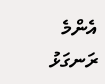އެންމެ ރަނގަޅު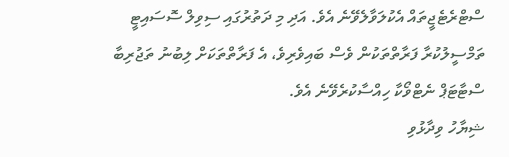ސްޓްރެޓެޖީތައް އެކުލަވާލެވޭނެ އެވެ. އަދި މި ދަތުރުގައި ސިވިލް ސޮސައިޓީ ތަމްސީލުކުރާ ފަރާތްތަކުން ވެސް ބައިވެރިވެ، އެ ފަރާތްތަކަށް ލިބުނު ތަޖުރިބާ ސްޓާޓަޕް ނެޓްވޯކާ ހިއްސާކުރެވޭނެ އެވެ.
ޝިޔާހު ވިދާޅުވި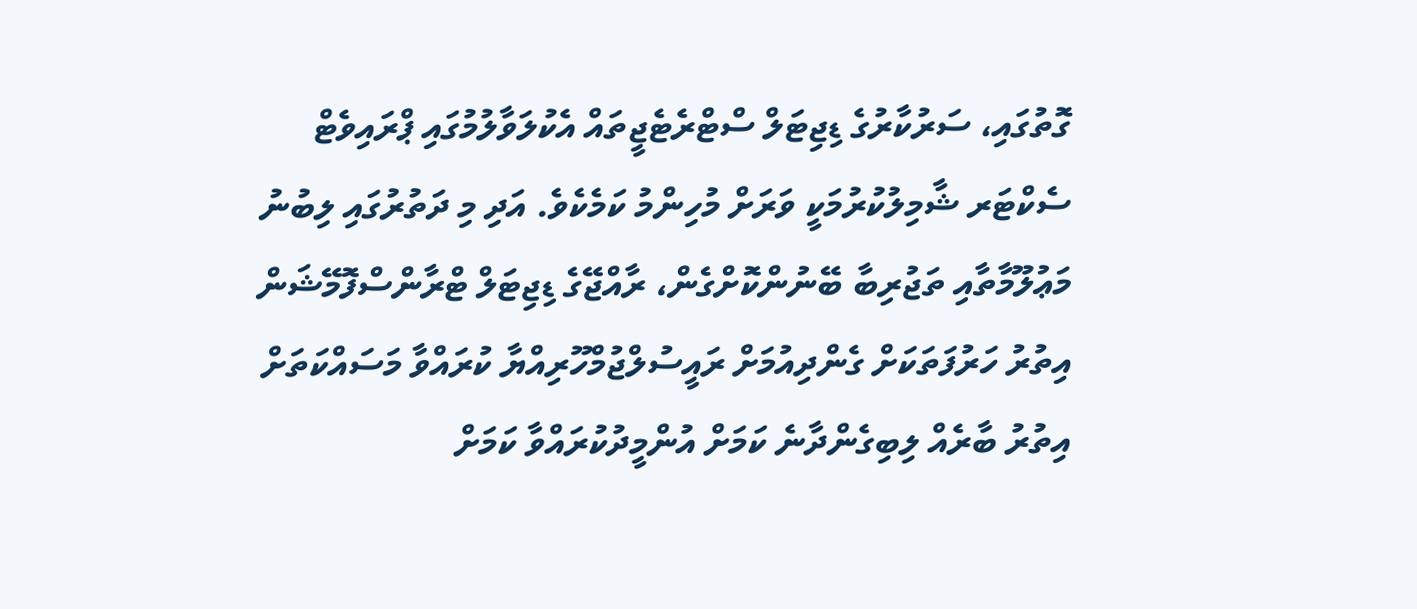ގޮތުގައި، ސަރުކާރުގެ ޑިޖިޓަލް ސްޓްރެޓެޖީތައް އެކުލަވާލުމުގައި ޕްރައިވެޓް ސެކްޓަރ ޝާމިލުކުރުމަކީ ވަރަށް މުހިންމު ކަމެކެވެ. އަދި މި ދަތުރުގައި ލިބުނު މަޢުލޫމާތާއި ތަޖުރިބާ ބޭނުންކޮށްގެން، ރާއްޖޭގެ ޑިޖިޓަލް ޓްރާންސްފޮމޭޝަން އިތުރު ހަރުފަތަކަށް ގެންދިއުމަށް ރައީސުލްޖުމްހޫރިއްޔާ ކުރައްވާ މަސައްކަތަށް އިތުރު ބާރެއް ލިބިގެންދާނެ ކަމަށް އުންމީދުކުރައްވާ ކަމަށް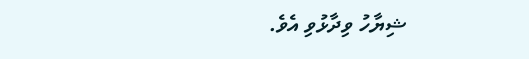ޝިޔާހު ވިދާޅުވި އެވެ.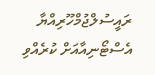ރައީސުލްޖުމްހޫރިއްޔާ އެސްޓޯނިއާއަށް ކުރެއްވި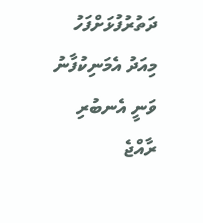ދަތުރުފުޅަށްފަހު މިއަދު އެމަނިކުފާނު ވަނީ އެނބުރި ރާއްޖެ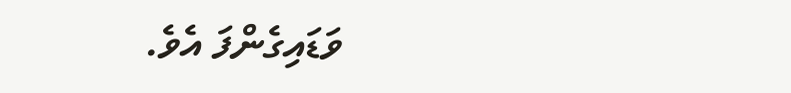ވަޑައިގެންފަ އެވެ.